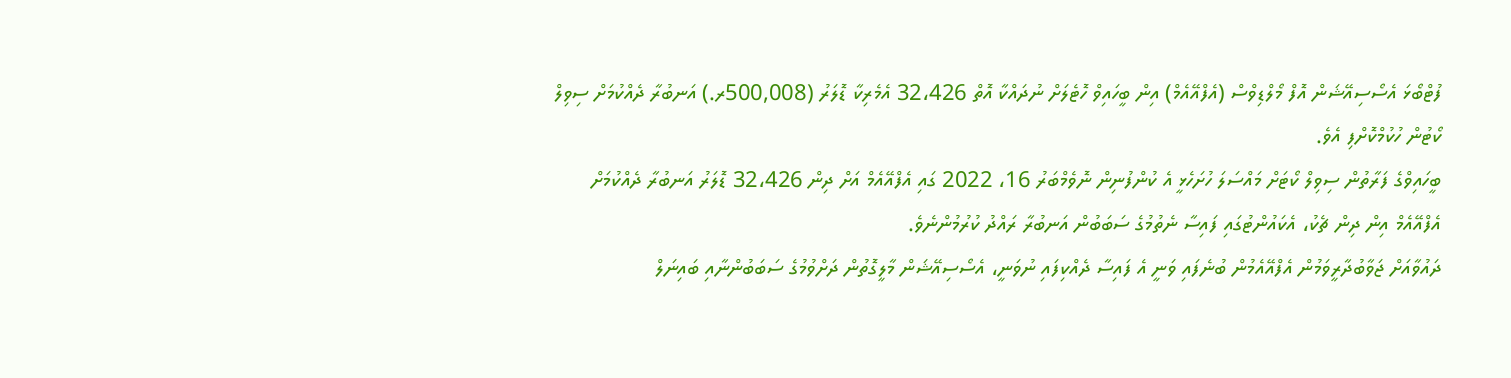ފުޓްބޯޅަ އެސޯސިއޭޝަން އޮފް މޯލްޑިވްސް (އެފްއޭއެމް) އިން ބީހައިވް ހޮޓެލަށް ނުދައްކާ އޮތް 32،426 އެމެރިކާ ޑޮލަރު (500,008ރ.) އަނބުރާ ދެއްކުމަށް ސިވިލް ކޯޓުން ހުކުމްކޮށްފި އެވެ.
ބީހައިވްގެ ފަރާތުން ސިވިލް ކޯޓަށް މައްސަލަ ހުށަހެޅީ އެ ކުންފުނިން ނޮވެމްބަރު 16، 2022 ގައި އެފްއޭއެމް އަށް ދިން 32،426 ޑޮލަރު އަނބުރާ ދެއްކުމަށް އެފްއޭއެމް އިން ދިން ޗެކު، އެކައުންޓުގައި ފައިސާ ނެތުމުގެ ސަބަބުން އަނބުރާ ރައްދު ކުރުމުންނެވެ.
ދައުވާއަށް ޖަވާބުދާރީވަމުން އެފްއޭއެމުން ބުނެފައި ވަނީ އެ ފައިސާ ދެއްކިފައި ނުވަނީ، އެސޯސިއޭޝަން މާލީގޮތުން ދަށްވުމުގެ ސަބަބުންނާއި ބައިނަލް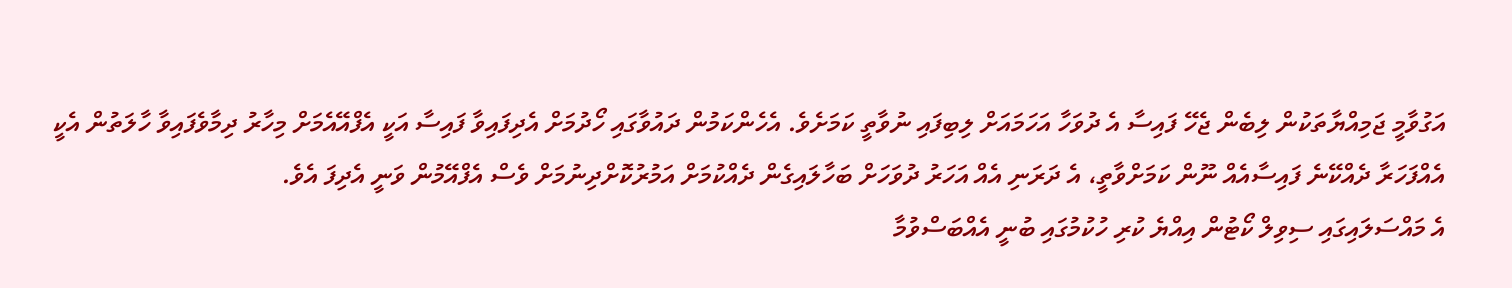އަގުވާމީ ޖަމިއްޔާތަކުން ލިބެން ޖެހޭ ފައިސާ އެ ދުވަހާ އަހަމައަށް ލިބިފައި ނުވާތީ ކަމަށެވެ. އެހެންކަމުން ދައުވާގައި ހޯދުމަށް އެދިފައިވާ ފައިސާ އަކީ އެފްއޭއެމަށް މިހާރު ދިމާވެފައިވާ ހާލަތުން އެކީ އެއްފަހަރާ ދެއްކޭނެ ފައިސާއެއް ނޫން ކަމަށްވާތީ، އެ ދަރަނި އެއް އަހަރު ދުވަހަށް ބަހާލައިގެން ދެއްކުމަށް އަމުރުކޮށްދިނުމަށް ވެސް އެފްއޭމުން ވަނީ އެދިފަ އެވެ.
އެ މައްސަލައިގައި ސިވިލް ކޯޓުން އިއްޔެ ކުރި ހުކުމުގައި ބުނީ އެއްބަސްވުމާ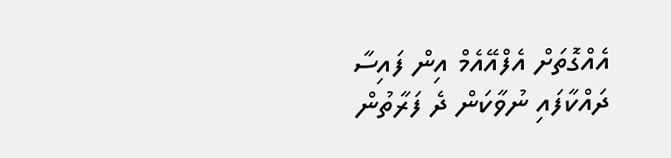އެއްގޮތަށް އެފްއޭއެމް އިން ފައިސާ ދައްކާފައި ނުވާކަން ދެ ފަރާތުން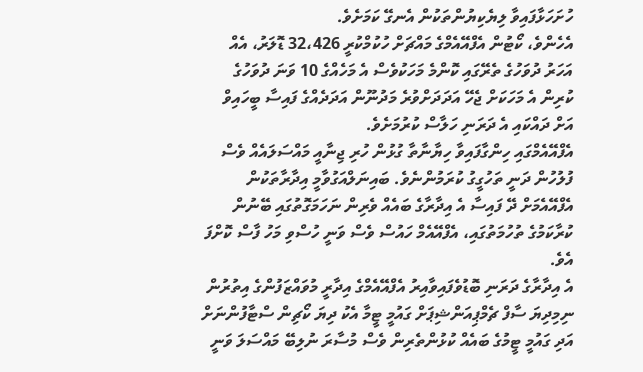ހުށަހަޅާފައިވާ ލިޔެކިޔުންތަކުން އެނގޭ ކަމަށެވެ.
އެހެންވެ، ކޯޓުން އެފްއޭއެމްގެ މައްޗަށް ހުކުމްކުރީ 32،426 ޑޮލަރު، އެއް އަހަރު ދުވަހުގެ ތެރޭގައި ކޮންމެ މަހަކުވެސް އެ މަހެއްގެ 10 ވަނަ ދުވަހުގެ ކުރިން އެ މަހަކަށް ޖެހޭ އަދަދަށްވުރެ މަދުނޫން އަދަދެއްގެ ފައިސާ ބީހައިވް އަށް ދައްކައި އެ ދަރަނި ހަލާސް ކުރުމަށެވެ.
އެފްއޭއެމްގައި ހިންގާފައިވާ ހިޔާނާތާ ގުޅުން ހުރި ޖިނާއީ މައްސަލައެއް ވެސް ފުލުހުން ދަނީ ތަހުގީގު ކުރަމުންނެވެ. ބައިނަލްއަގުވާމީ އިދާރާތަކުން އެފްއޭއެމަށް ދޭ ފައިސާ އެ އިދާރާގެ ބައެއް ވެރިން ނަހަމަގޮތުގައި ބޭނުން ކުރާކަމުގެ ތުހުމަތުގައި، އެފްއޭއެމް ހައުސް ވެސް ވަނީ ހުސްވި މަހު ފާސް ކޮށްފަ އެވެ.
އެ އިދާރާގެ ދަރަނި ބޮޑުވެފައިވާއިރު އެފްއޭއެމްގެ އިދާރީ މުވައްޒަފުންގެ އިތުރުން ނިމިދިޔަ ސާފް ޗެމްޕިއަންޝިޕަށް ގައުމީ ޓީމާ އެކު ދިޔަ ކޯޗިން ސްޓާފުންނަށް އަދި ގައުމީ ޓީމުގެ ބައެއް ކުޅުންތެރިން ވެސް މުސާރަ ނުލިބޭ މައްސަލަ ވަނީ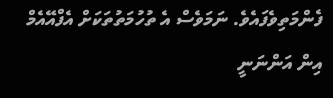ފެންމަތިވެފައެވެ. ނަމަވެސް އެ ތުހުމަތުތަކަށް އެފްއޭއެމް އިން އަންނަނީ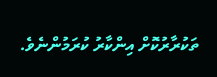ތަކުރާރުކޮށް އިންކާރު ކުރަމުންނެވެ.